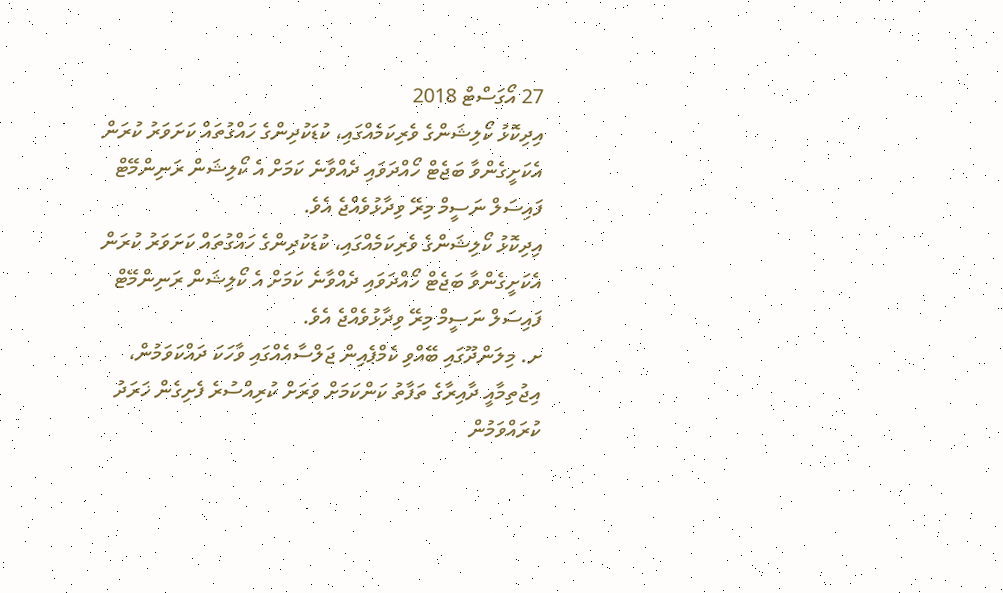27 އޯގަސްޓް 2018
އިދިކޮޅު ކޯލިޝަންގެ ވެރިކަމެއްގައި، ކުޑަކުދިންގެ ހައްގުތައް ކަށަވަރު ކުރަން އެކަށީގެންވާ ބަޖެޓް ހޯއްދަވައި ދެއްވާނެ ކަމަށް އެ ކޯލިޝަން ރަނިންމޭޓް ފައިސަލް ނަސީމް މިރޭ ވިދާޅުވެއްޖެ އެވެ.
އިދިކޮޅު ކޯލިޝަންގެ ވެރިކަމެއްގައި، ކުޑަކުދިންގެ ހައްގުތައް ކަށަވަރު ކުރަން އެކަށީގެންވާ ބަޖެޓް ހޯއްދަވައި ދެއްވާނެ ކަމަށް އެ ކޯލިޝަން ރަނިންމޭޓް ފައިސަލް ނަސީމް މިރޭ ވިދާޅުވެއްޖެ އެވެ.
ށ. މިލަންދޫގައި ބޭއްވި ކެމްޕެއިން ޖަލްސާއެއްގައި ވާހަކަ ދައްކަވަމުން، އިޖުތިމާއީ ދާއިރާގެ ތަފާތު ކަންކަމަށް ވަރަށް ކުރިއްސުރެ ފެށިގެން ޚަރަދު ކުރައްވަމުން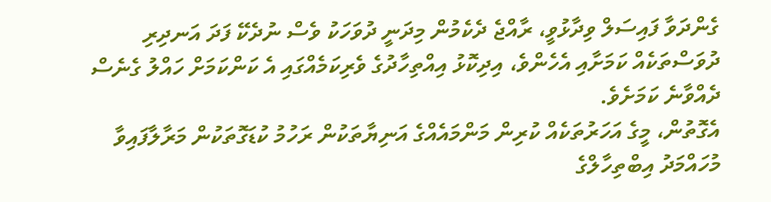ގެންދަވާ ފައިސަލް ވިދާޅުވީ، ރާއްޖެ ދެކެމުން މިދަނީ ދުވަހަކު ވެސް ނުދެކޭ ފަދަ އަނދިރި ދުވަސްތަކެއް ކަމަށާއި އެހެންވެ، އިދިކޮޅު އިއްތިހާދުގެ ވެރިކަމެއްގައި އެ ކަންކަމަށް ހައްލު ގެނެސް ދެއްވާނެ ކަމަށެވެ.
އެގޮތުން، މީގެ އަހަރުތަކެއް ކުރިން މަންމައެއްގެ އަނިޔާތަކުން ރަހުމު ކުޑަގޮތަކުން މަރާލާފައިވާ މުހައްމަދު އިބްތިހާލްގެ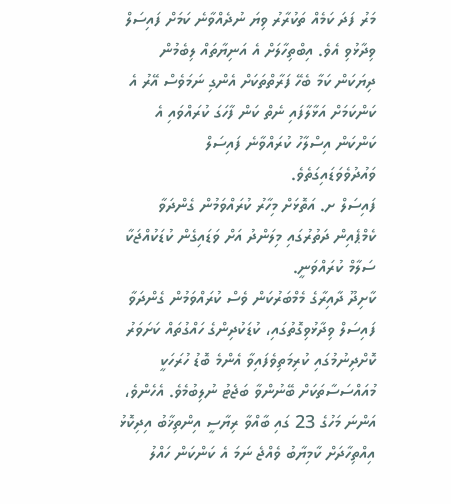މަރު ފަދަ ކަމެއް ތަކުރާރު ވިޔަ ނުދެއްވާނެ ކަމަށް ފައިސަލް ވިދާޅުވި އެވެ. އިބްތިހާލަށް އެ އަނިޔާތައް ލިބެމުން ދިޔަކަން ކަމާ ބެހޭ ފަރާތްތަކަށް އެންގި ނަމަވެސް އޭރު އެ ކަންކަމަށް އަޅާލާފައި ނެތް ކަން ފާހަގަ ކުރައްވައި އެ ކަންކަން އިސްލާހު ކުރައްވާނެ ފައިސަލް ވައުދުވެވަޑައިގަތެވެ.
ފައިސަލް ށ. އަތޮޅަށް މިހާރު ކުރައްވަމުން ގެންދަވާ ކެމްޕެއިން ދަތުރުގައި މިލަންދު އަށް ވަޑައިގެން ކުޑަކުއްޖަކާ ސަލާމް ކުރައްވަނީ.
ކާށިދޫ ދާއިރާގެ މެމްބަރުކަން ވެސް ކުރައްވަމުން ގެންދަވާ ފައިސަލް ވިދާޅުވިގޮތުގައި، ކުޑަކުދިންގެ ހައްގުތައް ކަށަވަރު ކޮށްދިނުމުގައި ކުރިމަތިވެފައިވާ އެންމެ ބޮޑު ހުރަހަކީ މުއައްސަސާތަކަށް ބޭނުންވާ ބަޖެޓު ނުލިބުމެވެ. އެހެންވެ، އަންނަ މަހުގެ 23 ގައި ބާއްވާ ރިޔާސީ އިންތިޚާބު އިދިކޮޅު އިއްތިހާދަށް ކާމިޔާބު ވެއްޖެ ނަމަ އެ ކަންކަން ހައްލު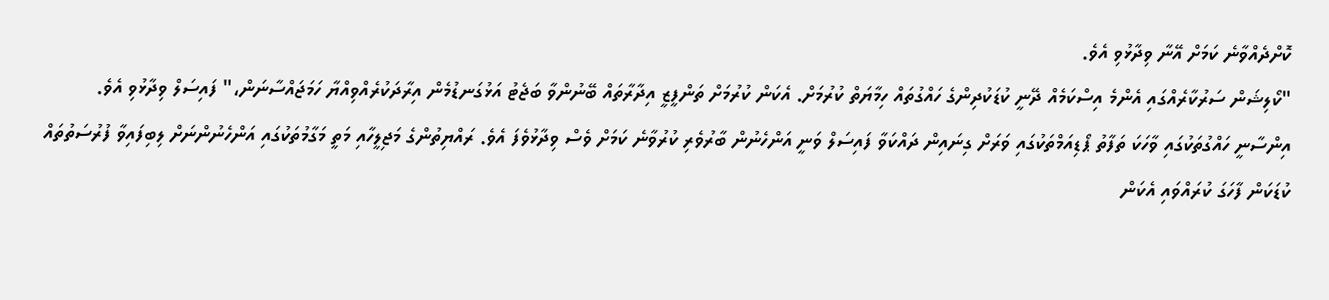ކޮށްދެއްވާނެ ކަމަށް އޭނާ ވިދާޅުވި އެވެ.
"ކޯލިޝަން ސަރުކާރެއްގައި އެންމެ އިސްކަމެއް ދޭނީ ކުޑަކުދިންގެ ހައްގުތައް ހިމާޔަތް ކުރުމަށް. އެކަން ކުރުމަށް ތަންފީޒީ އިދާރާތައް ބޭނުންވާ ބަޖެޓު އަޅުގަނޑުމެން އިރާދަކުރެއްވިއްޔާ ހަމަޖައްސާނަން،" ފައިސަލް ވިދާޅުވި އެވެ.
އިންސާނީ ހައްގުތަކުގައި ވާހަކަ ތަފާތު ޕޯޑިއަމްތަކުގައި ވަރަށް ގިނައިން ދައްކަވާ ފައިސަލް ވަނީ އަންހެނުން ބާރުވެރި ކުރުވާނެ ކަމަށް ވެސް ވިދާޅުވެފަ އެވެ. ރައްޔިތުންގެ މަޖިލީހާއި މަތީ މަގާމުތަކުގައި އަންހެނުންނަށް ލިބިފައިވާ ފުރުސަތުތައް ކުޑަކަން ފާހަގަ ކުރައްވައި އެކަން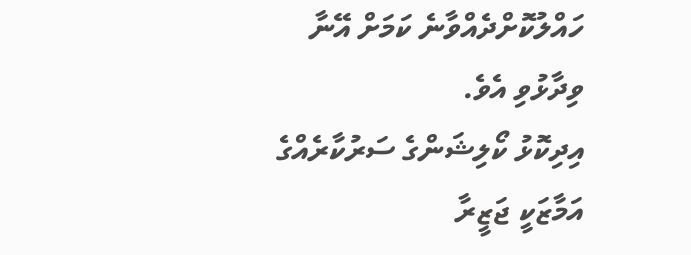ހައްލުކޮށްދެއްވާނެ ކަމަށް އޭނާ ވިދާޅުވި އެވެ.
އިދިކޮޅު ކޯލިޝަންގެ ސަރުކާރެއްގެ އަމާޒަކީ ޖަޒީރާ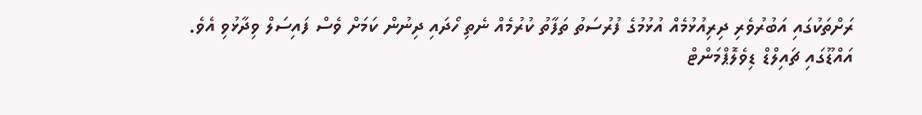ރަށްތަކުގައި އަބުރުވެރި ދިރިއުޅުމެއް އުޅުމުގެ ފުރުސަތު ތަފާތު ކުރުމެއް ނެތި ހޯދައި ދިނުން ކަމަށް ވެސް ފައިސަލް ވިދާޅުވި އެވެ.
އައްޑޫގައި ޗައިލްޑް ޑިވެލޮޕްމަންޓް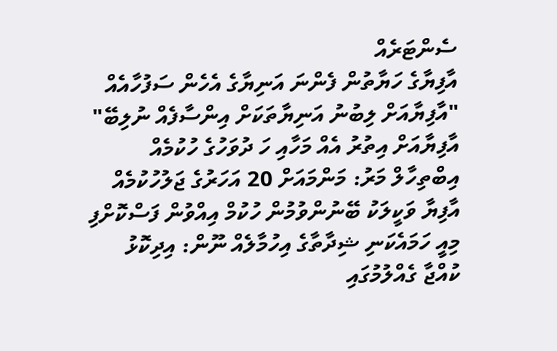ސެންޓަރެއް
އާފިޔާގެ ހަޔާތުން ފެންނަ އަނިޔާގެ އެހެން ސަފުހާއެއް
"އާފިޔާއަށް ލިބުނު އަނިޔާތަކަށް އިންސާފެއް ނުލިބޭ"
އާފިޔާއަށް އިތުރު އެއް މަހާއި ހަ ދުވަހުގެ ހުކުމެއް
އިބްތިހާލް މަރު: މަންމައަށް 20 އަހަރުގެ ޖަލުހުކުމެއް
އާފިޔާ ވަކީލަކު ބޭނުންވުމުން ހުކުމް އިއްވުން ފަސްކޮށްފި
މިއީ ހަމައެކަނި ޝިދާތާގެ އިހުމާލެއް ނޫން: އިދިކޮޅު
ކުއްޖާ ގެއްލުމުގައި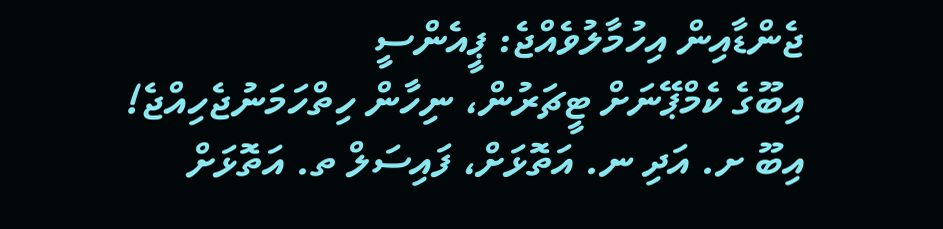ޖެންޑާއިން އިހުމާލުވެއްޖެ: ޕީއެންސީ
އިބޫގެ ކެމްޕޭނަށް ޓީޗަރުން، ނިހާން ހިތްހަމަނުޖެހިއްޖެ!
އިބޫ ށ. އަދި ނ. އަތޮޅަށް، ފައިސަލް ތ. އަތޮޅަށް